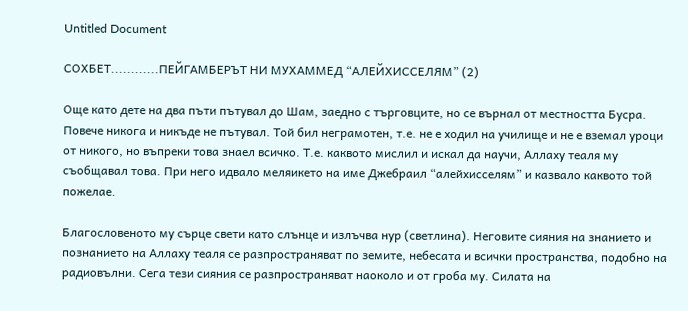Untitled Document

СОХБЕТ............ПЕЙГАМБЕРЪТ НИ МУХАММЕД “АЛЕЙХИССЕЛЯМ” (2)

Още като дете на два пъти пътувал до Шам, заедно с търговците, но се върнал от местността Бусра. Повече никога и никъде не пътувал. Той бил неграмотен, т.е. не е ходил на училище и не е вземал уроци от никого, но въпреки това знаел всичко. Т.е. каквото мислил и искал да научи, Аллаху теаля му съобщавал това. При него идвало меляикето на име Джебраил “алейхисселям” и казвало каквото той пожелае.

Благословеното му сърце свети като слънце и излъчва нур (светлина). Неговите сияния на знанието и познанието на Аллаху теаля се разпространяват по земите, небесата и всички пространства, подобно на радиовълни. Сега тези сияния се разпространяват наоколо и от гроба му. Силата на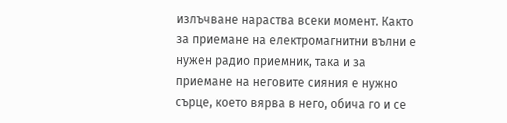излъчване нараства всеки момент. Както за приемане на електромагнитни вълни е нужен радио приемник, така и за приемане на неговите сияния е нужно сърце, което вярва в него, обича го и се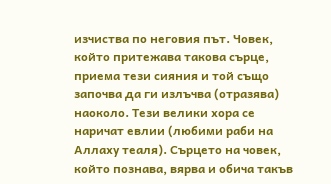изчиства по неговия път. Човек, който притежава такова сърце, приема тези сияния и той също започва да ги излъчва (отразява) наоколо. Тези велики хора се наричат eвлии (любими раби на Аллаху теаля). Сърцето на човек, който познава, вярва и обича такъв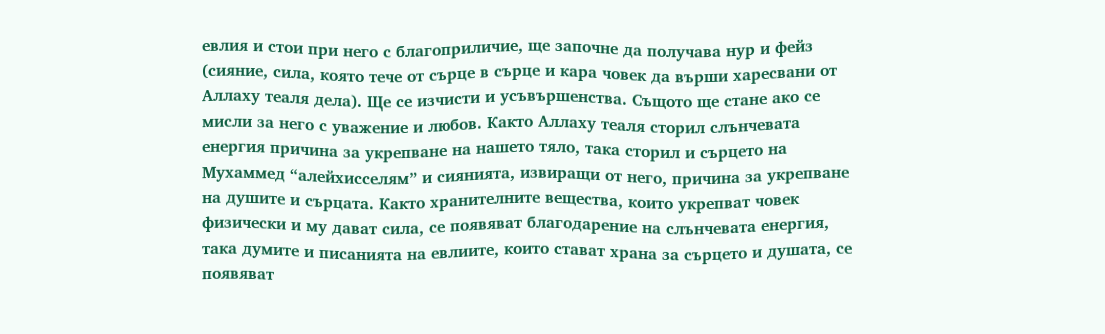евлия и стои при него с благоприличие, ще започне да получава нур и фейз (сияние, сила, която тече от сърце в сърце и кара човек да върши харесвани от Аллаху теаля дела). Ще се изчисти и усъвършенства. Същото ще стане ако се мисли за него с уважение и любов. Както Аллаху теаля сторил слънчевата енергия причина за укрепване на нашето тяло, така сторил и сърцето на Мухаммед “алейхисселям” и сиянията, извиращи от него, причина за укрепване на душите и сърцата. Както хранителните вещества, които укрепват човек физически и му дават сила, се появяват благодарение на слънчевата енергия, така думите и писанията на евлиите, които стават храна за сърцето и душата, се появяват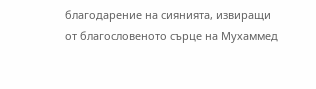благодарение на сиянията, извиращи от благословеното сърце на Мухаммед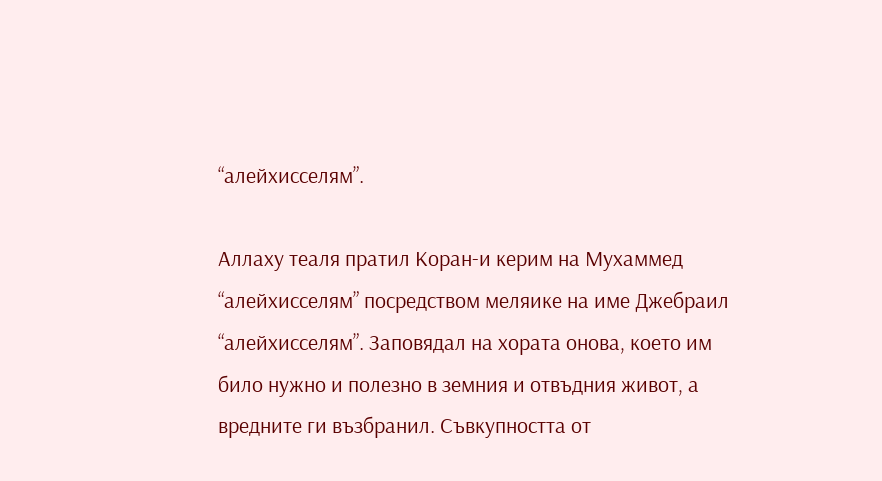“алейхисселям”.

Аллаху теаля пратил Коран-и керим на Мухаммед “алейхисселям” посредством меляике на име Джебраил “алейхисселям”. Заповядал на хората онова, което им било нужно и полезно в земния и отвъдния живот, а вредните ги възбранил. Съвкупността от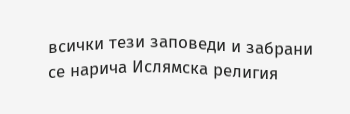всички тези заповеди и забрани се нарича Ислямска религия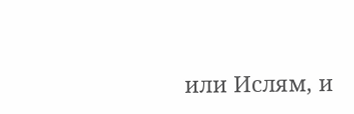или Ислям, и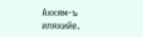Ахкям-ъ иляхийе.